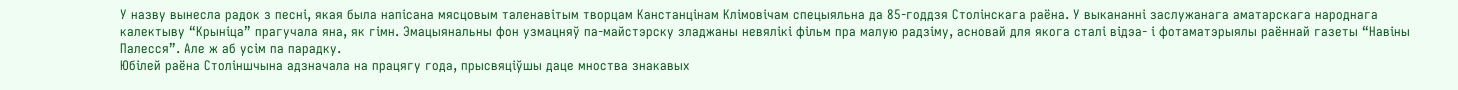У назву вынесла радок з песні, якая была напісана мясцовым таленавітым творцам Канстанцінам Клімовічам спецыяльна да 85-годдзя Столінскага раёна. У выкананні заслужанага аматарскага народнага калектыву “Крыніца” прагучала яна, як гімн. Эмацыянальны фон узмацняў па-майстэрску зладжаны невялікі фільм пра малую радзіму, асновай для якога сталі відэа- і фотаматэрыялы раённай газеты “Навіны Палесся”. Але ж аб усім па парадку.
Юбілей раёна Століншчына адзначала на працягу года, прысвяціўшы даце мноства знакавых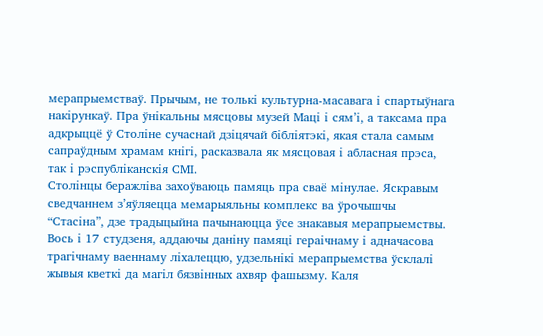мерапрыемстваў. Прычым, не толькі культурна-масавага і спартыўнага накірункаў. Пра ўнікальны мясцовы музей Маці і сям’і, а таксама пра адкрыццё ў Століне сучаснай дзіцячай бібліятэкі, якая стала самым сапраўдным храмам кнігі, расказвала як мясцовая і абласная прэса, так і рэспубліканскія СМІ.
Столінцы беражліва захоўваюць памяць пра сваё мінулае. Яскравым сведчаннем з’яўляецца мемарыяльны комплекс ва ўрочышчы “Стасіна”, дзе традыцыйна пачынаюцца ўсе знакавыя мерапрыемствы. Вось і 17 студзеня, аддаючы даніну памяці гераічнаму і адначасова трагічнаму ваеннаму ліхалеццю, удзельнікі мерапрыемства ўсклалі жывыя кветкі да магіл бязвінных ахвяр фашызму. Каля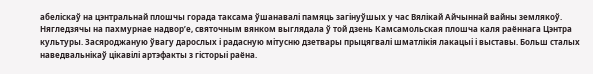абеліскаў на цэнтральнай плошчы горада таксама ўшанавалі памяць загінуўшых у час Вялікай Айчыннай вайны землякоў.
Нягледзячы на пахмурнае надвор’е, святочным вянком выглядала ў той дзень Камсамольская плошча каля раённага Цэнтра культуры. Засяроджаную ўвагу дарослых і радасную мітусню дзетвары прыцягвалі шматлікія лакацыі і выставы. Больш сталых наведвальнікаў цікавілі артэфакты з гісторыі раёна.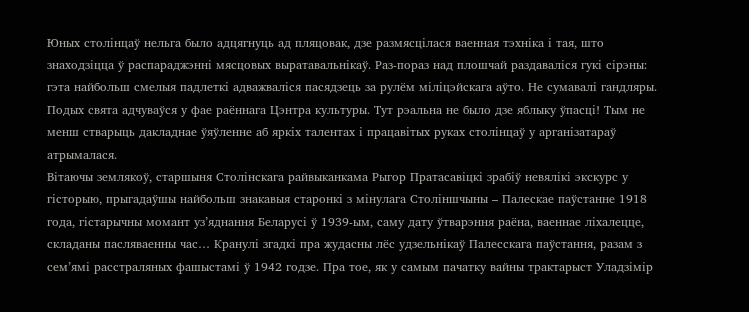Юных столінцаў нельга было адцягнуць ад пляцовак, дзе размясцілася ваенная тэхніка і тая, што знаходзіцца ў распараджэнні мясцовых выратавальнікаў. Раз-пораз над плошчай раздаваліся гукі сірэны: гэта найбольш смелыя падлеткі адважваліся пасядзець за рулём міліцэйскага аўто. Не сумавалі гандляры.
Подых свята адчуваўся у фае раённага Цэнтра культуры. Тут рэальна не было дзе яблыку ўпасці! Тым не менш стварыць дакладнае ўяўленне аб яркіх талентах і працавітых руках столінцаў у арганізатараў атрымалася.
Вітаючы землякоў, старшыня Столінскага райвыканкама Рыгор Пратасавіцкі зрабіў невялікі экскурс у гісторыю, прыгадаўшы найбольш знакавыя старонкі з мінулага Століншчыны – Палескае паўстанне 1918 года, гістарычны момант уз’яднання Беларусі ў 1939-ым, саму дату ўтварэння раёна, ваеннае ліхалецце, складаны пасляваенны час… Кранулі згадкі пра жудасны лёс удзельнікаў Палесскага паўстання, разам з сем’ямі расстраляных фашыстамі ў 1942 годзе. Пра тое, як у самым пачатку вайны трактарыст Уладзімір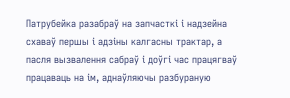Патрубейка разабраў на запчасткі і надзейна схаваў першы і адзіны калгасны трактар, а пасля вызвалення сабраў і доўгі час працягваў працаваць на ім, аднаўляючы разбураную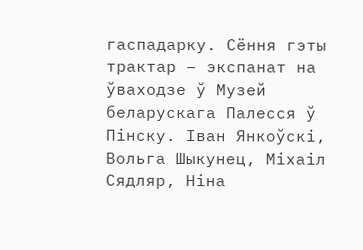гаспадарку. Сёння гэты трактар – экспанат на ўваходзе ў Музей беларускага Палесся ў Пінску. Іван Янкоўскі, Вольга Шыкунец, Міхаіл Сядляр, Ніна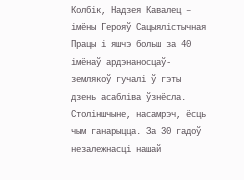Колбік, Надзея Кавалец – імёны Герояў Сацыялістычная Працы і яшчэ больш за 40 імёнаў ардэнаносцаў-землякоў гучалі ў гэты дзень асабліва ўзнёсла.
Століншчыне, насамрэч, ёсць чым ганарыцца. За 30 гадоў незалежнасці нашай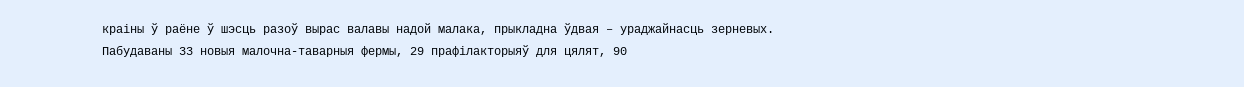краіны ў раёне ў шэсць разоў вырас валавы надой малака, прыкладна ўдвая – ураджайнасць зерневых. Пабудаваны 33 новыя малочна-таварныя фермы, 29 прафілакторыяў для цялят, 90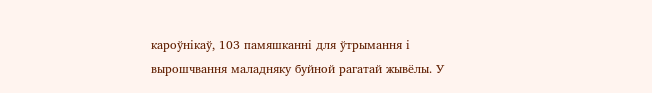кароўнікаў, 103 памяшканні для ўтрымання і вырошчвання маладняку буйной рагатай жывёлы. У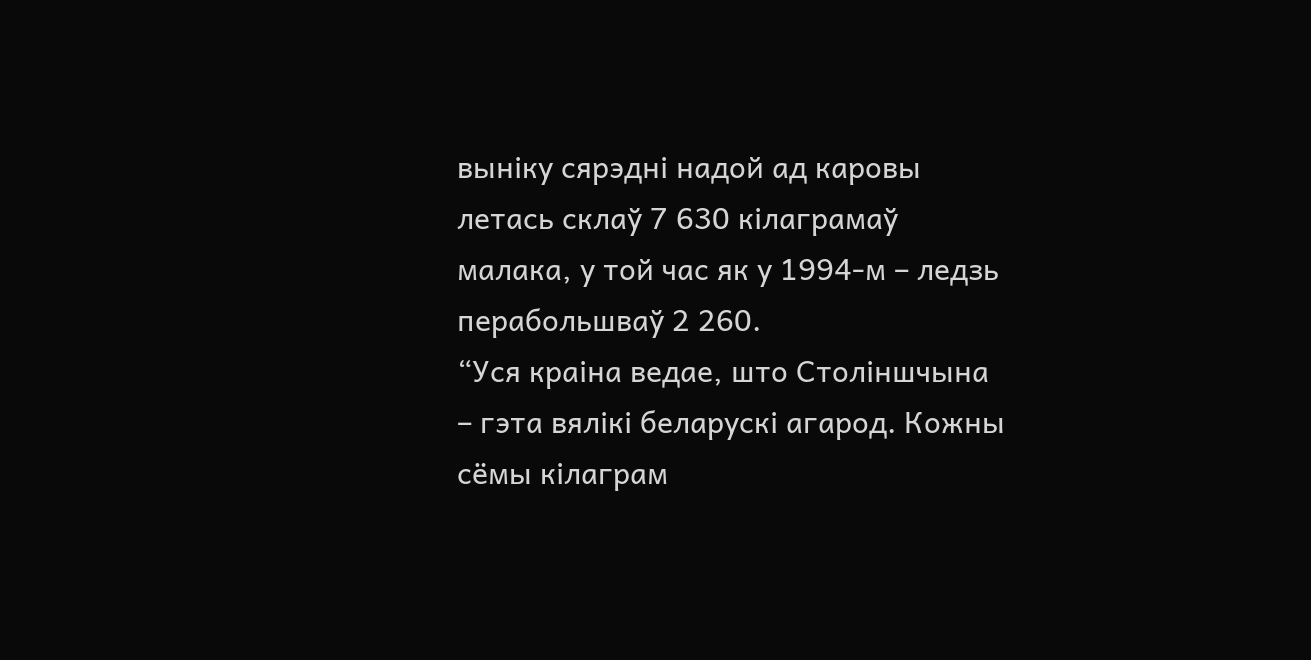выніку сярэдні надой ад каровы летась склаў 7 630 кілаграмаў малака, у той час як у 1994-м – ледзь перабольшваў 2 260.
“Уся краіна ведае, што Століншчына – гэта вялікі беларускі агарод. Кожны сёмы кілаграм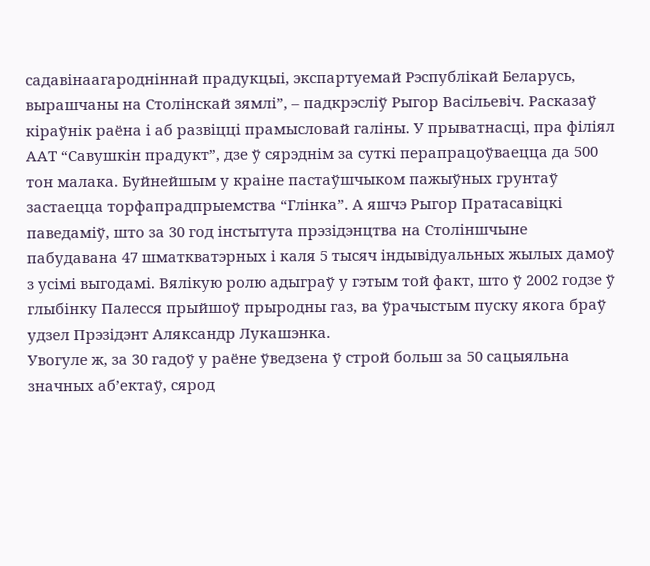садавінаагародніннай прадукцыі, экспартуемай Рэспублікай Беларусь, вырашчаны на Столінскай зямлі”, – падкрэсліў Рыгор Васільевіч. Расказаў кіраўнік раёна і аб развіцці прамысловай галіны. У прыватнасці, пра філіял ААТ “Савушкін прадукт”, дзе ў сярэднім за суткі перапрацоўваецца да 500 тон малака. Буйнейшым у краіне пастаўшчыком пажыўных грунтаў застаецца торфапрадпрыемства “Глінка”. А яшчэ Рыгор Пратасавіцкі паведаміў, што за 30 год інстытута прэзідэнцтва на Століншчыне пабудавана 47 шматкватэрных і каля 5 тысяч індывідуальных жылых дамоў з усімі выгодамі. Вялікую ролю адыграў у гэтым той факт, што ў 2002 годзе ў глыбінку Палесся прыйшоў прыродны газ, ва ўрачыстым пуску якога браў удзел Прэзідэнт Аляксандр Лукашэнка.
Увогуле ж, за 30 гадоў у раёне ўведзена ў строй больш за 50 сацыяльна значных аб’ектаў, сярод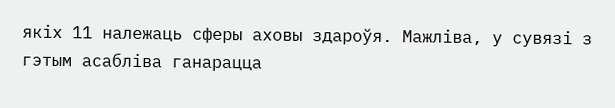якіх 11 належаць сферы аховы здароўя. Мажліва, у сувязі з гэтым асабліва ганарацца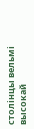столінцы вельмі высокай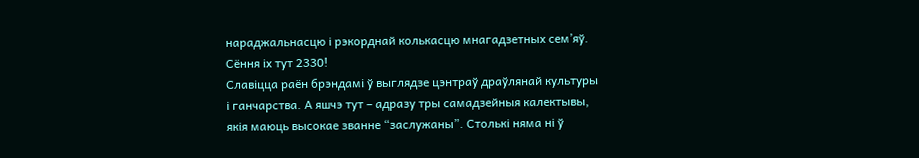нараджальнасцю і рэкорднай колькасцю мнагадзетных сем’яў. Сёння іх тут 2330!
Славіцца раён брэндамі ў выглядзе цэнтраў драўлянай культуры і ганчарства. А яшчэ тут – адразу тры самадзейныя калектывы, якія маюць высокае званне “заслужаны”. Столькі няма ні ў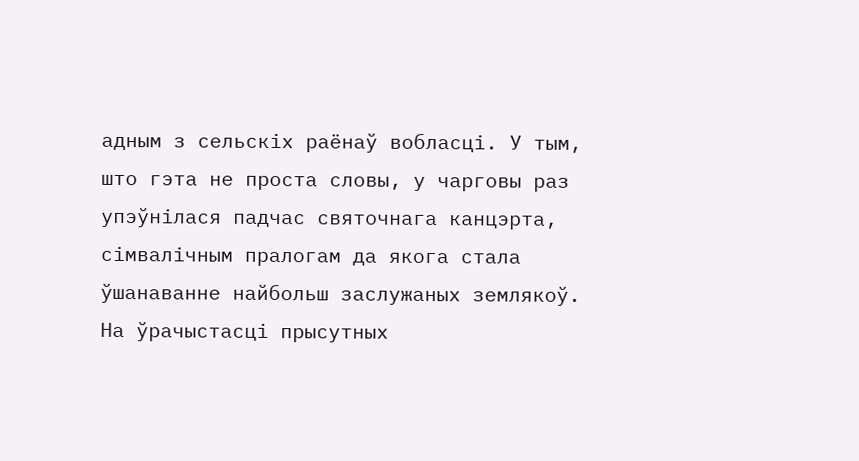адным з сельскіх раёнаў вобласці. У тым, што гэта не проста словы, у чарговы раз упэўнілася падчас святочнага канцэрта, сімвалічным пралогам да якога стала ўшанаванне найбольш заслужаных землякоў.
На ўрачыстасці прысутных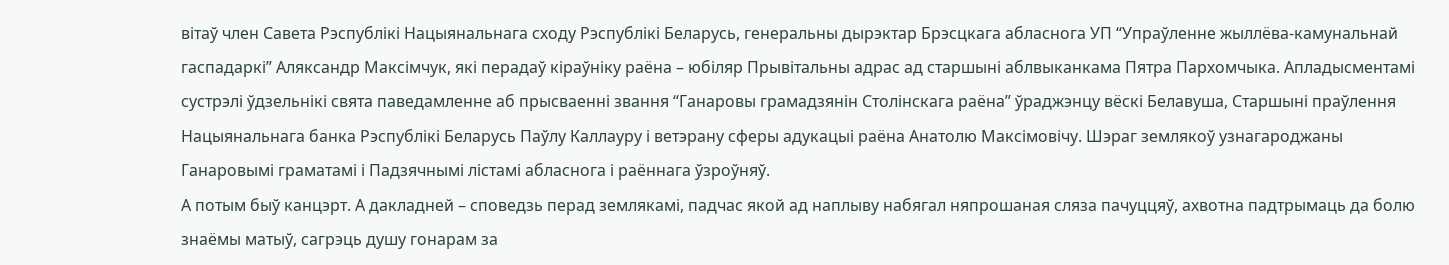вітаў член Савета Рэспублікі Нацыянальнага сходу Рэспублікі Беларусь, генеральны дырэктар Брэсцкага абласнога УП “Упраўленне жыллёва-камунальнай гаспадаркі” Аляксандр Максімчук, які перадаў кіраўніку раёна – юбіляр Прывітальны адрас ад старшыні аблвыканкама Пятра Пархомчыка. Апладысментамі сустрэлі ўдзельнікі свята паведамленне аб прысваенні звання “Ганаровы грамадзянін Столінскага раёна” ўраджэнцу вёскі Белавуша, Старшыні праўлення Нацыянальнага банка Рэспублікі Беларусь Паўлу Каллауру і ветэрану сферы адукацыі раёна Анатолю Максімовічу. Шэраг землякоў узнагароджаны Ганаровымі граматамі і Падзячнымі лістамі абласнога і раённага ўзроўняў.
А потым быў канцэрт. А дакладней – споведзь перад землякамі, падчас якой ад наплыву набягал няпрошаная сляза пачуццяў, ахвотна падтрымаць да болю знаёмы матыў, сагрэць душу гонарам за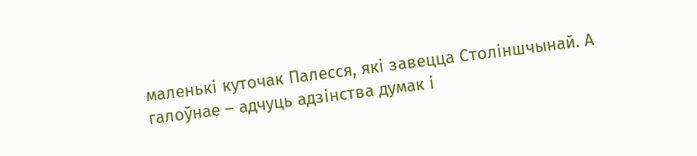маленькі куточак Палесся, які завецца Століншчынай. А галоўнае – адчуць адзінства думак і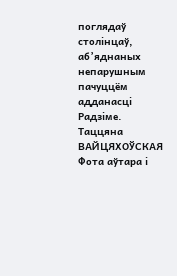поглядаў столінцаў, аб’яднаных непарушным пачуццём адданасці Радзіме.
Таццяна ВАЙЦЯХОЎСКАЯ
Фота аўтара і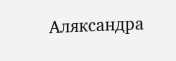Аляксандра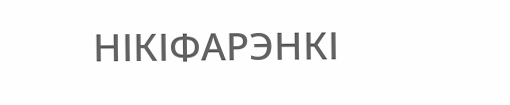НІКІФАРЭНКІ